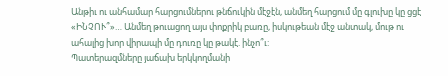Անթիւ ու անհամար հարցումներու թնճուկին մէջէն, անմեղ հարցում մը գլուխը կը ցցէ «ԻՆՉՈՒ՞»… Անմեղ թուացող այս փոքրիկ բառը, իսկութեան մէջ անտակ, մութ ու ահալից խոր վիրապի մը դուռը կը թակէ. ինչո՞ւ:
Պատերազմները յաճախ երկկողմանի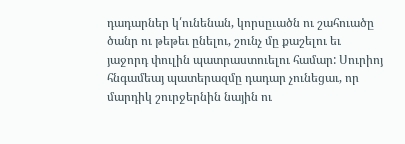դադարներ կ՛ունենան, կորսըւածն ու շահուածը ծանր ու թեթեւ ընելու, շունչ մը քաշելու եւ յաջորդ փուլին պատրաստուելու համար: Սուրիոյ հնգամեայ պատերազմը դադար չունեցաւ, որ մարդիկ շուրջերնին նային ու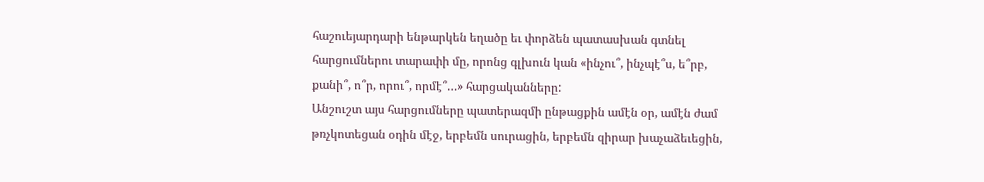հաշուեյարդարի ենթարկեն եղածը եւ փորձեն պատասխան գտնել հարցումներու տարափի մը, որոնց գլխուն կան «ինչու՞, ինչպէ՞ս, ե՞րբ, քանի՞, ո՞ր, որու՞, որմէ՞…» հարցականները:
Անշուշտ այս հարցումները պատերազմի ընթացքին ամէն օր, ամէն ժամ թռչկոտեցան օդին մէջ, երբեմն սուրացին, երբեմն զիրար խաչաձեւեցին,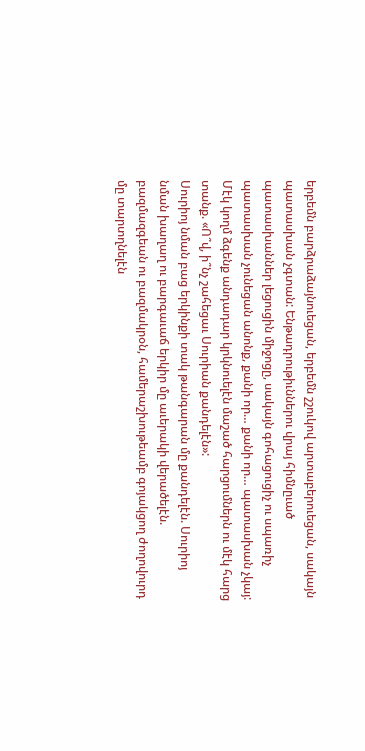երբեմն բարձրաձայնուեցան, երբեմն շշուկով արտաբերուեցան, սակայն պատասխան չգտան: Ենթադրութիւններու վրայ հիմնըւած պատասխաններ լեցուցին միջոցը, սակայն գոհացուցիչ ու սպառիչ պատասխան չունեցան անոնք, քանի որ… քանի որ… պատասխան չկայ:
Մէկ կողմ ձգենք անդադար կրկնուելէն մաշած հարցումներն ու մէկ հարց տանք. «Ո՞վ, ի՞նչ շահեցաւ Սուրիան քանդելէն»:
Սուրիոյ նման բաց երկինքի տակ թանգարան մը քանդելէն. Սուրիոյ նման խաղաղ ու բարգաւաճ երկիր մը աւերակի վերածելէն. բազմազգեան ու բազմակրօն, համերաշխութեամբ գոյակցող ժողովուրդ մը տարտղնելէն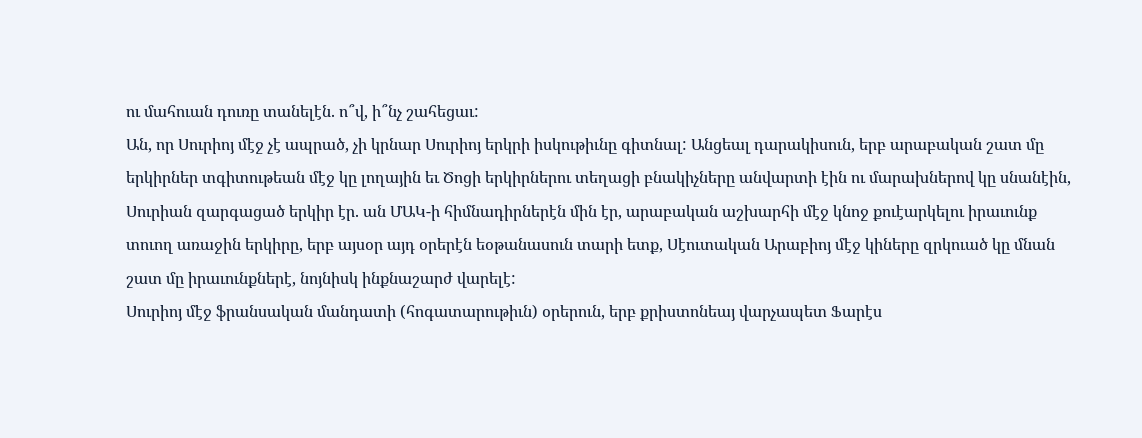ու մահուան դուռը տանելէն. ո՞վ, ի՞նչ շահեցաւ:
Ան, որ Սուրիոյ մէջ չէ ապրած, չի կրնար Սուրիոյ երկրի իսկութիւնը գիտնալ: Անցեալ դարակիսուն, երբ արաբական շատ մը երկիրներ տգիտութեան մէջ կը լողային եւ Ծոցի երկիրներու տեղացի բնակիչները անվարտի էին ու մարախներով կը սնանէին, Սուրիան զարգացած երկիր էր. ան ՄԱԿ-ի հիմնադիրներէն մին էր, արաբական աշխարհի մէջ կնոջ քուէարկելու իրաւունք տուող առաջին երկիրը, երբ այսօր այդ օրերէն եօթանասուն տարի ետք, Սէուտական Արաբիոյ մէջ կիները զրկուած կը մնան շատ մը իրաւունքներէ, նոյնիսկ ինքնաշարժ վարելէ:
Սուրիոյ մէջ ֆրանսական մանդատի (հոգատարութիւն) օրերուն, երբ քրիստոնեայ վարչապետ Ֆարէս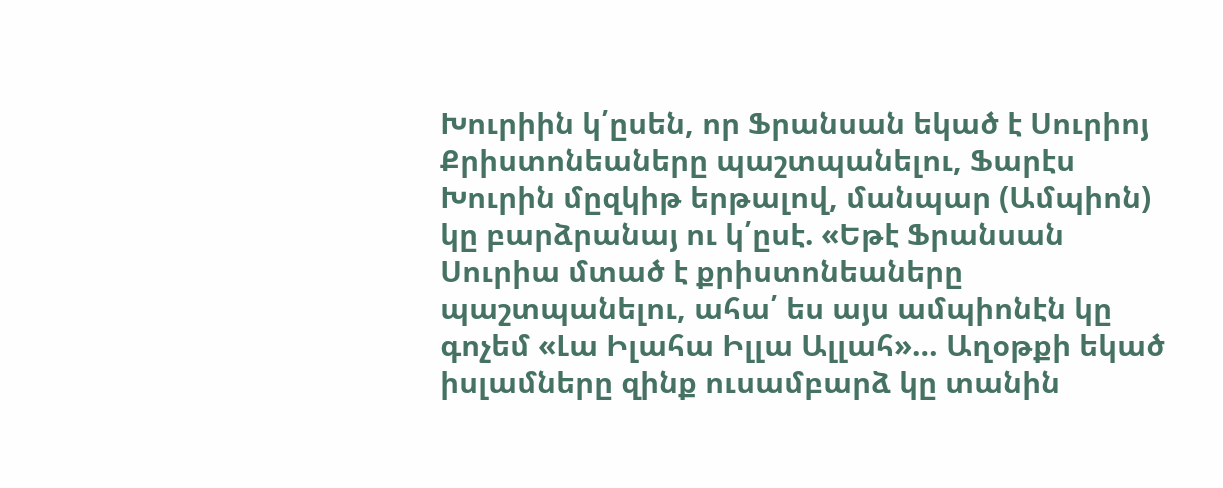Խուրիին կ՛ըսեն, որ Ֆրանսան եկած է Սուրիոյ Քրիստոնեաները պաշտպանելու, Ֆարէս Խուրին մըզկիթ երթալով, մանպար (Ամպիոն) կը բարձրանայ ու կ՛ըսէ. «Եթէ Ֆրանսան Սուրիա մտած է քրիստոնեաները պաշտպանելու, ահա՛ ես այս ամպիոնէն կը գոչեմ «Լա Իլահա Իլլա Ալլահ»… Աղօթքի եկած իսլամները զինք ուսամբարձ կը տանին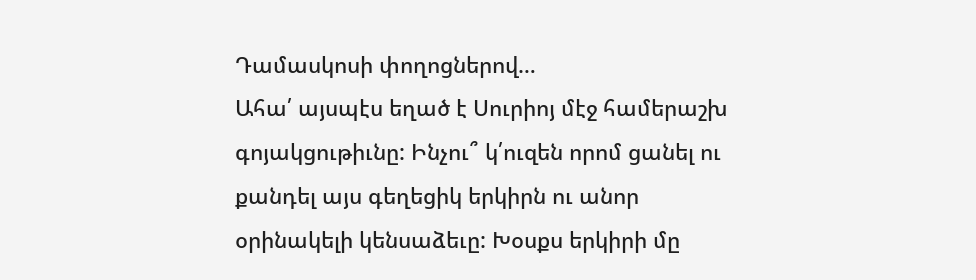Դամասկոսի փողոցներով…
Ահա՛ այսպէս եղած է Սուրիոյ մէջ համերաշխ գոյակցութիւնը: Ինչու՞ կ՛ուզեն որոմ ցանել ու քանդել այս գեղեցիկ երկիրն ու անոր օրինակելի կենսաձեւը: Խօսքս երկիրի մը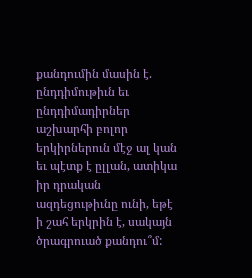քանդումին մասին է. ընդդիմութիւն եւ ընդդիմադիրներ աշխարհի բոլոր երկիրներուն մէջ ալ կան եւ պէտք է ըլլան, ատիկա իր դրական ազդեցութիւնը ունի, եթէ ի շահ երկրին է, սակայն ծրագրուած քանդու՞մ: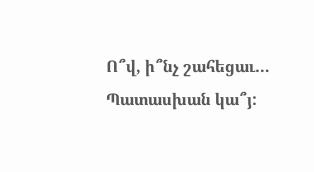Ո՞վ, ի՞նչ շահեցաւ… Պատասխան կա՞յ: